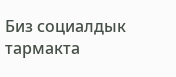Биз социалдык тармакта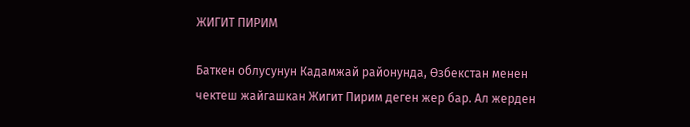ЖИГИТ ПИРИМ

Баткен облусунун Кадамжай районунда, Өзбекстан менен чектеш жайгашкан Жигит Пирим деген жер бар. Ал жерден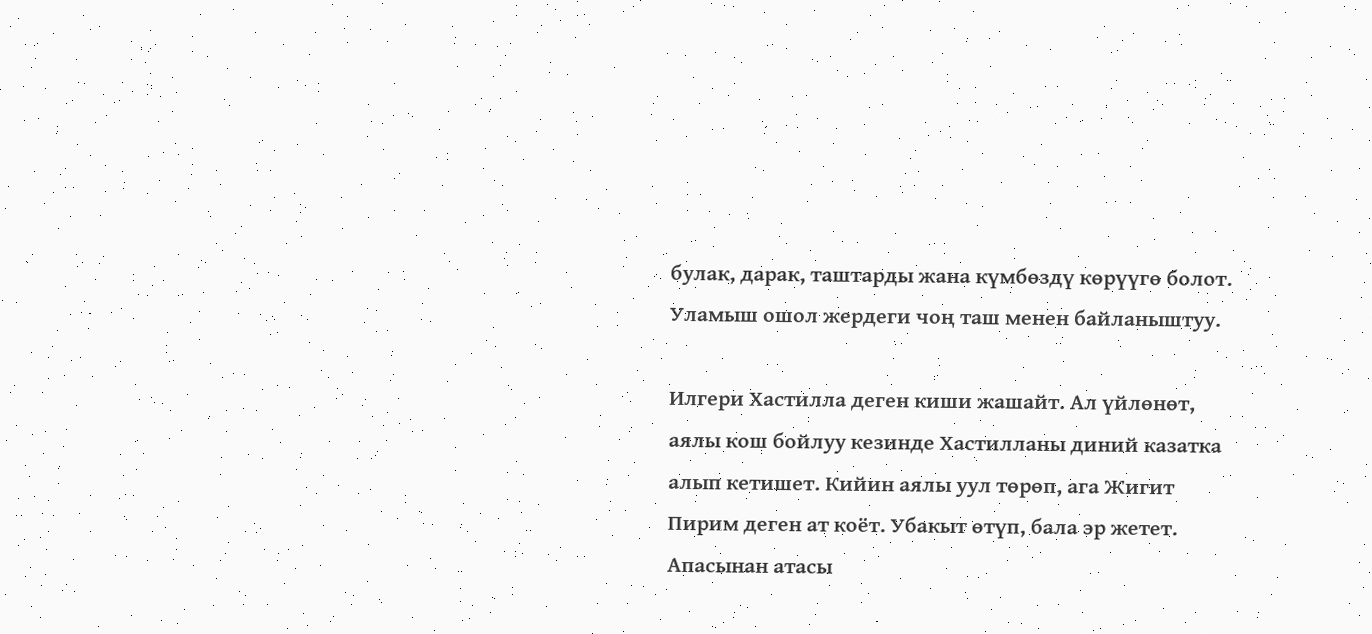булак, дарак, таштарды жана күмбөздү көрүүгө болот. Уламыш ошол жердеги чоң таш менен байланыштуу.

Илгери Хастилла деген киши жашайт. Ал үйлөнөт, аялы кош бойлуу кезинде Хастилланы диний казатка алып кетишет. Кийин аялы уул төрөп, ага Жигит Пирим деген ат коёт. Убакыт өтүп, бала эр жетет. Апасынан атасы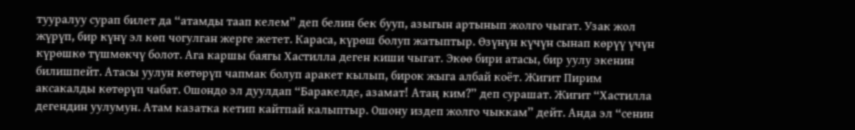тууралуу сурап билет да “атамды таап келем” деп белин бек бууп, азыгын артынып жолго чыгат. Узак жол жүрүп, бир күнү эл көп чогулган жерге жетет. Караса, күрөш болуп жатыптыр. Өзүнүн күчүн сынап көрүү үчүн күрөшкө түшмөкчү болот. Ага каршы баягы Хастилла деген киши чыгат. Экөө бири атасы, бир уулу экенин билишпейт. Атасы уулун көтөрүп чапмак болуп аракет кылып, бирок жыга албай коёт. Жигит Пирим аксакалды көтөрүп чабат. Ошондо эл дуулдап “Баракелде, азамат! Атаң ким?” деп сурашат. Жигит “Хастилла дегендин уулумун. Атам казатка кетип кайтпай калыптыр. Ошону издеп жолго чыккам” дейт. Анда эл “сенин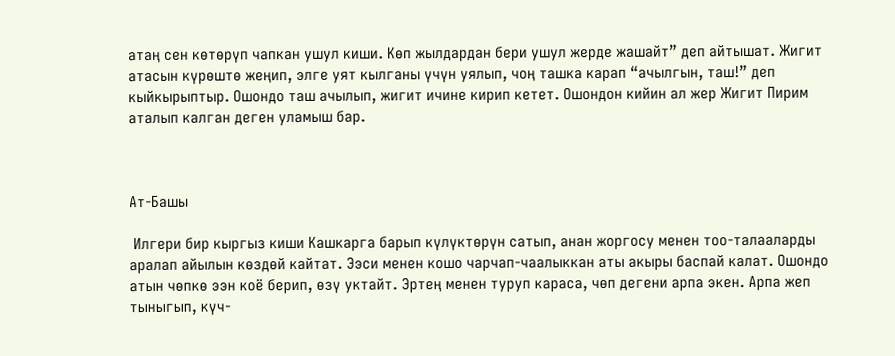атаң сен көтөрүп чапкан ушул киши. Көп жылдардан бери ушул жерде жашайт” деп айтышат. Жигит атасын күрөштө жеңип, элге уят кылганы үчүн уялып, чоң ташка карап “ачылгын, таш!” деп кыйкырыптыр. Ошондо таш ачылып, жигит ичине кирип кетет. Ошондон кийин ал жер Жигит Пирим аталып калган деген уламыш бар.



Ат-Башы

 Илгери бир кыргыз киши Кашкарга барып күлүктөрүн сатып, анан жоргосу менен тоо-талааларды аралап айылын көздөй кайтат. Ээси менен кошо чарчап-чаалыккан аты акыры баспай калат. Ошондо атын чөпкө ээн коё берип, өзү уктайт. Эртең менен туруп караса, чөп дегени арпа экен. Арпа жеп тыныгып, күч-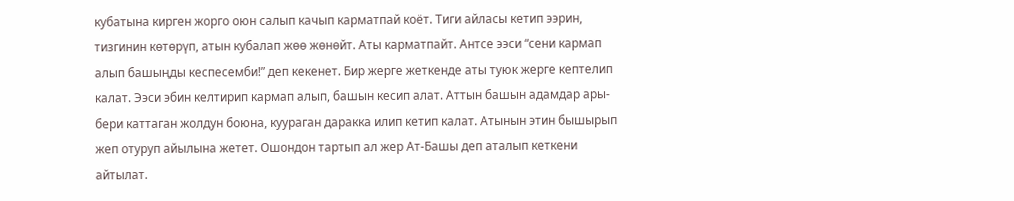кубатына кирген жорго оюн салып качып карматпай коёт. Тиги айласы кетип ээрин, тизгинин көтөрүп, атын кубалап жөө жөнөйт. Аты карматпайт. Антсе ээси “сени кармап алып башыңды кеспесемби!” деп кекенет. Бир жерге жеткенде аты туюк жерге кептелип калат. Ээси эбин келтирип кармап алып, башын кесип алат. Аттын башын адамдар ары-бери каттаган жолдун боюна, куураган даракка илип кетип калат. Атынын этин бышырып жеп отуруп айылына жетет. Ошондон тартып ал жер Ат-Башы деп аталып кеткени айтылат.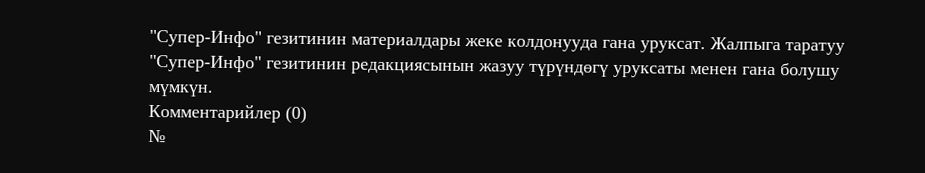"Супер-Инфо" гезитинин материалдары жеке колдонууда гана уруксат. Жалпыга таратуу "Супер-Инфо" гезитинин редакциясынын жазуу түрүндөгү уруксаты менен гана болушу мүмкүн.
Комментарийлер (0)
№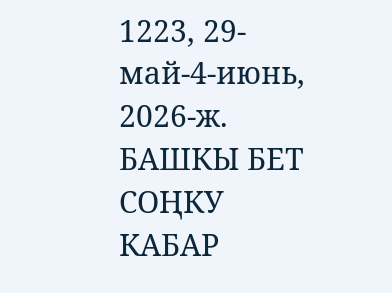1223, 29-май-4-июнь, 2026-ж.
БАШКЫ БЕТ
СОҢКУ КАБАР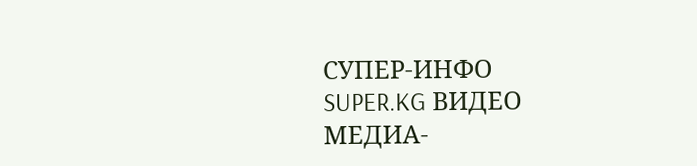СУПЕР-ИНФО
SUPER.KG ВИДЕО
МЕДИА-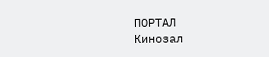ПОРТАЛ
Кинозал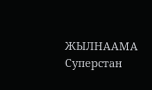ЖЫЛНААМА
Суперстан